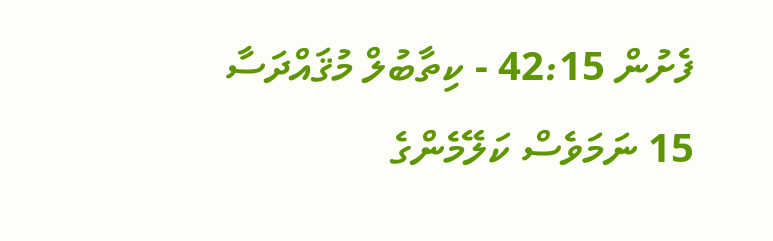ފެށުން 42:15 - ކިތާބުލް މުޤައްދަސާ
15 ނަމަވެސް ކަލޭމެންގެ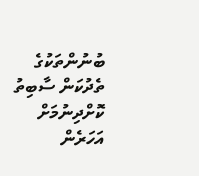ބުނުންތަކުގެ ތެދުކަން ސާބިތު ކޮށްދިނުމަށް އަހަރެން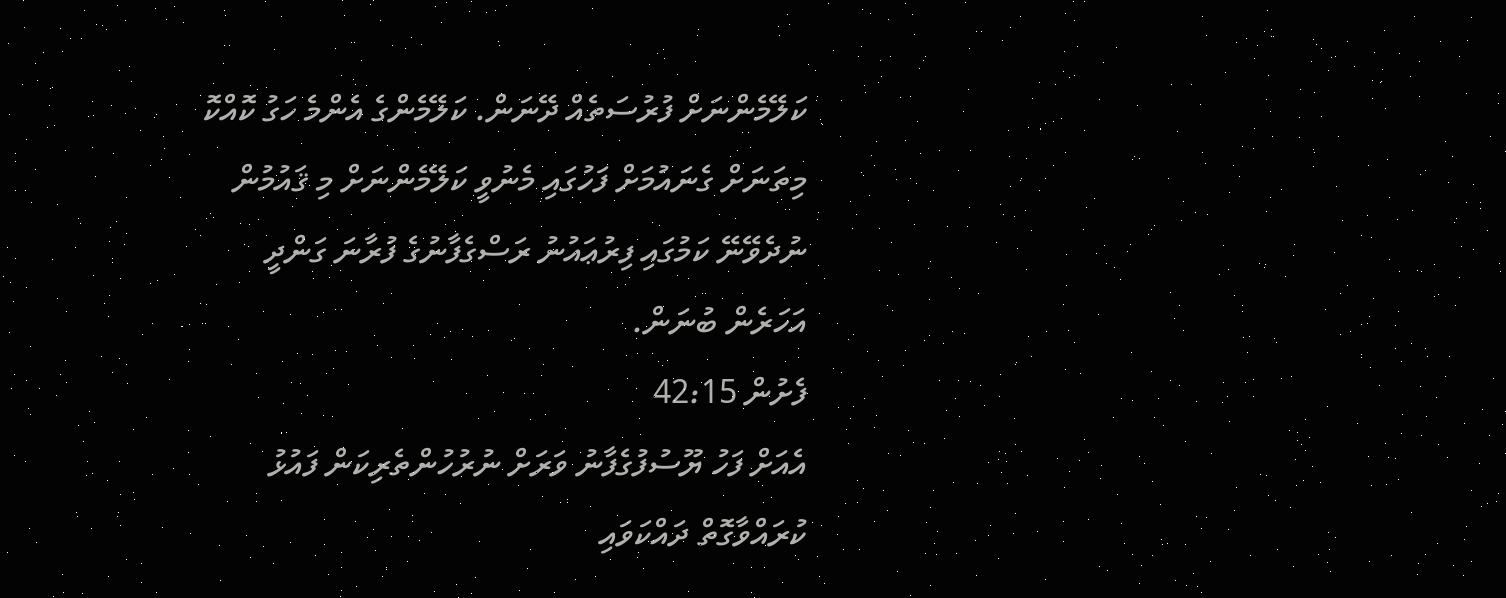ކަލޭމެންނަށް ފުރުސަތެއް ދޭނަން. ކަލޭމެންގެ އެންމެ ހަގު ކޮއްކޮ މިތަނަށް ގެނައުމަށް ފަހުގައި މެނުވީ ކަލޭމެންނަށް މި ޤައުމުން ނުދެވޭނޭ ކަމުގައި ފިރުޢައުނު ރަސްގެފާނުގެ ފުރާނަ ގަންދީ އަހަރެން ބުނަން.
ފެށުން 42:15
އެއަށް ފަހު ޔޫސުފުގެފާނު ވަރަށް ނުރުހުންތެރިކަން ފައުޅު ކުރައްވާގޮތް ދައްކަވައި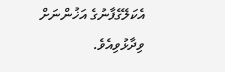އެކަލޭގެފާނުގެ އަޚުންނަށް ވިދާޅުވިއެވެ.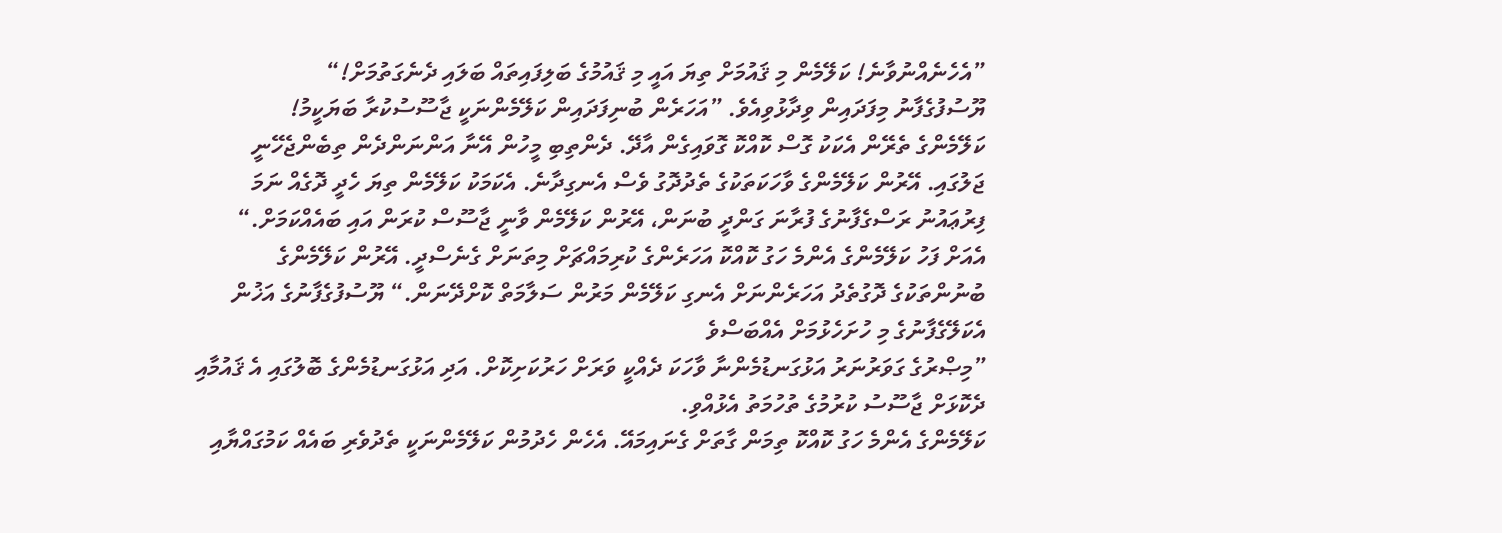”އެހެނެއްނުވާނެ! ކަލޭމެން މި ޤައުމަށް ތިޔަ އައީ މި ޤައުމުގެ ބަލިފައިތައް ބަލައި ދެނެގަތުމަށް!“
ޔޫސުފުގެފާނު މިފަދައިން ވިދާޅުވިއެވެ. ”އަހަރެން ބުނިފަދައިން ކަލޭމެންނަކީ ޖާސޫސުކުރާ ބަޔަކީމު!
ކަލޭމެންގެ ތެރޭން އެކަކު ގޮސް ކޮއްކޮ ގޮވައިގެން އާދޭ. ދެންތިބި މީހުން އޭނާ އަންނަންދެން ތިބެންޖެހޭނީ ޖަލުގައި. އޭރުން ކަލޭމެންގެ ވާހަކަތަކުގެ ތެދުދޮގު ވެސް އެނގިދާނެ. އެކަމަކު ކަލޭމެން ތިޔަ ހެދީ ދޮގެއް ނަމަ ފިރުޢައުނު ރަސްގެފާނުގެ ފުރާނަ ގަންދީ ބުނަން، އޭރުން ކަލޭމެން ވާނީ ޖާސޫސް ކުރަން އައި ބައެއްކަމަށް.“
އެއަށް ފަހު ކަލޭމެންގެ އެންމެ ހަގު ކޮއްކޮ އަހަރެންގެ ކުރިމައްޗަށް މިތަނަށް ގެނެސްދީ. އޭރުން ކަލޭމެންގެ ބުނުންތަކުގެ ދޮގުތެދު އަހަރެންނަށް އެނގި ކަލޭމެން މަރުން ސަލާމަތް ކޮށްދޭނަން.“ ޔޫސުފުގެފާނުގެ އަޚުން އެކަލޭގެފާނުގެ މި ހުށަހެޅުމަށް އެއްބަސްވެ
”މިޞްރުގެ ގަވަރުނަރު އަޅުގަނޑުމެންނާ ވާހަކަ ދެއްކީ ވަރަށް ހަރުކަށިކޮށް. އަދި އަޅުގަނޑުމެންގެ ބޮލުގައި އެ ޤައުމާއި ދެކޮޅަށް ޖާސޫސު ކުރުމުގެ ތުހުމަތު އެޅުއްވި.
ކަލޭމެންގެ އެންމެ ހަގު ކޮއްކޮ ތިމަން ގާތަށް ގެނައިމައޭ. އެހެން ހެދުމުން ކަލޭމެންނަކީ ތެދުވެރި ބައެއް ކަމުގައްޔާއި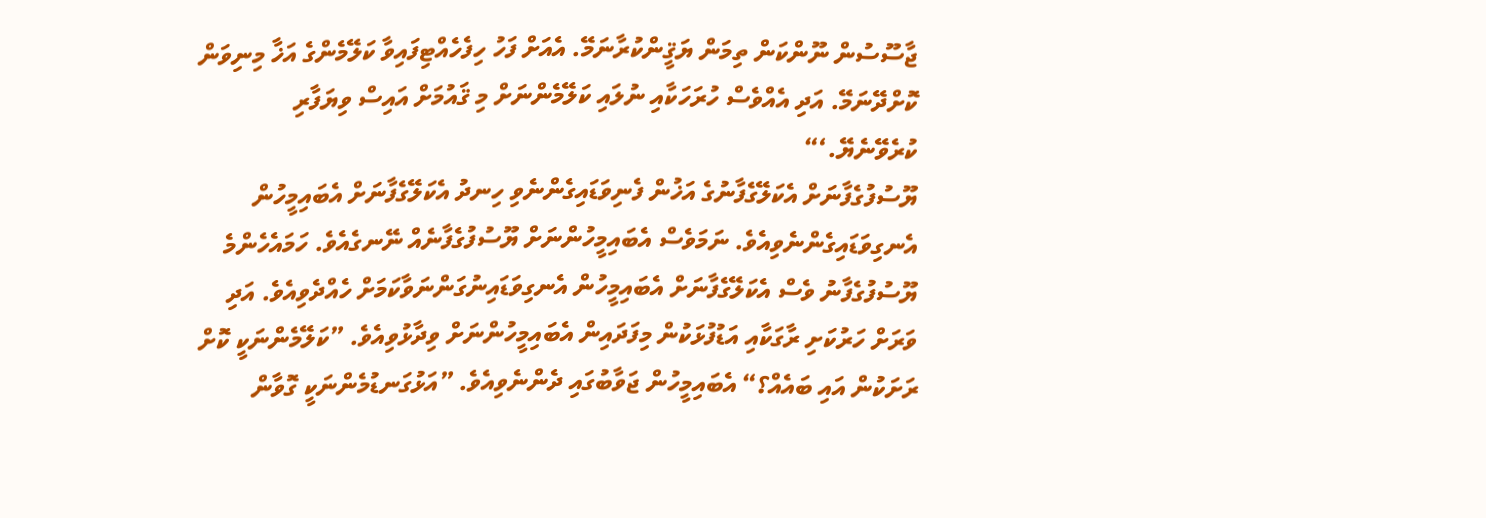ޖާސޫސުން ނޫންކަން ތިމަން ޔަޤީންކުރާނަމޭ. އެއަށް ފަހު ހިފެހެއްޓިފައިވާ ކަލޭމެންގެ އަޚާ މިނިވަން ކޮށްދޭނަމޭ. އަދި އެއްވެސް ހުރަހަކާއި ނުލައި ކަލޭމެންނަށް މި ޤައުމަށް އައިސް ވިޔަފާރި ކުރެވޭނެޔޭ.‘“
ޔޫސުފުގެފާނަށް އެކަލޭގެފާނުގެ އަޚުން ފެނިވަޑައިގެންނެވި ހިނދު އެކަލޭގެފާނަށް އެބައިމީހުން އެނގިވަޑައިގެންނެވިއެވެ. ނަމަވެސް އެބައިމީހުންނަށް ޔޫސުފުގެފާނެއް ނޭނގެއެވެ. ހަމައެހެންމެ ޔޫސުފުގެފާނު ވެސް އެކަލޭގެފާނަށް އެބައިމީހުން އެނގިވަޑައިނުގަންނަވާކަމަށް ހެއްދެވިއެވެ. އަދި ވަރަށް ހަރުކަށި ރާގަކާއި އަޑުފުޅަކުން މިފަދައިން އެބައިމީހުންނަށް ވިދާޅުވިއެވެ. ”ކަލޭމެންނަކީ ކޮށް ރަށަކުން އައި ބައެއް؟“ އެބައިމީހުން ޖަވާބުގައި ދެންނެވިއެވެ. ”އަޅުގަނޑުމެންނަކީ ގޮވާން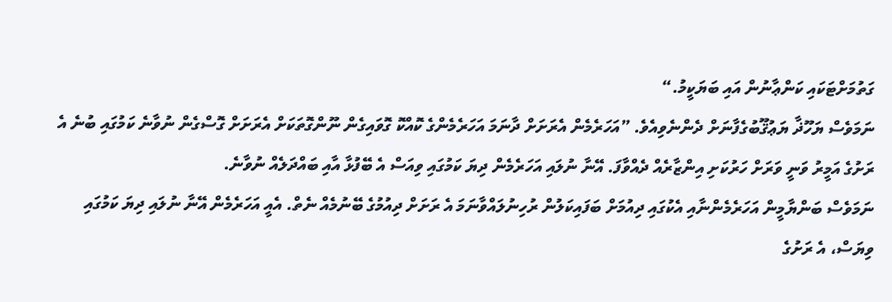ގަތުމަށްޓަކައި ކަންޢާނުން އައި ބަޔަކީމު.“
ނަމަވެސް ޔަހޫޛާ ޔަޢުޤޫބުގެފާނަށް ދެންނެވިއެވެ. ”އަހަރެމެން އެރަށަށް ދާނަމަ އަހަރެމެންގެ ކޮއްކޮ ގޮވައިގެން ނޫންގޮތަކަށް އެރަށަށް ގޮސްގެން ނުވާނެ ކަމުގައި ބުނެ އެ ރަށުގެ އަމީރު ވަނީ ވަރަށް ހަރުކަށި އިންޒާރެއް ދެއްވާފަ. އޭނާ ނުލައި އަހަރެމެން ދިޔަ ކަމުގައި ވިއަސް އެ ބޭފުޅާ އާއި ބައްދަލެއް ނުވާނެ.
ނަމަވެސް ބަންޔާމީން އަހަރެމެންނާއި އެކުގައި ދިއުމަށް ބަފައިކަލުން ރުހިނުލައްވާނަމަ އެ ރަށަށް ދިއުމުގެ ބޭނުމެއް ނެތް. އެއީ އަހަރެމެން އޭނާ ނުލައި ދިޔަ ކަމުގައި ވިޔަސް، އެ ރަށުގެ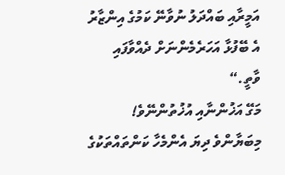އަމީރާއި ބައްދަލު ނުވާނޭ ކަމުގެ އިންޒާރު އެ ބޭފުޅާ އަހަރެމެންނަށް ދެއްވާފައި ވާތީ.“
މަގޭ އަޚުންނާއި އުޚުތުންނޭވެ! މިބަޔާންވެ ދިޔަ އެންމެހާ ކަންތައްތަކުގެ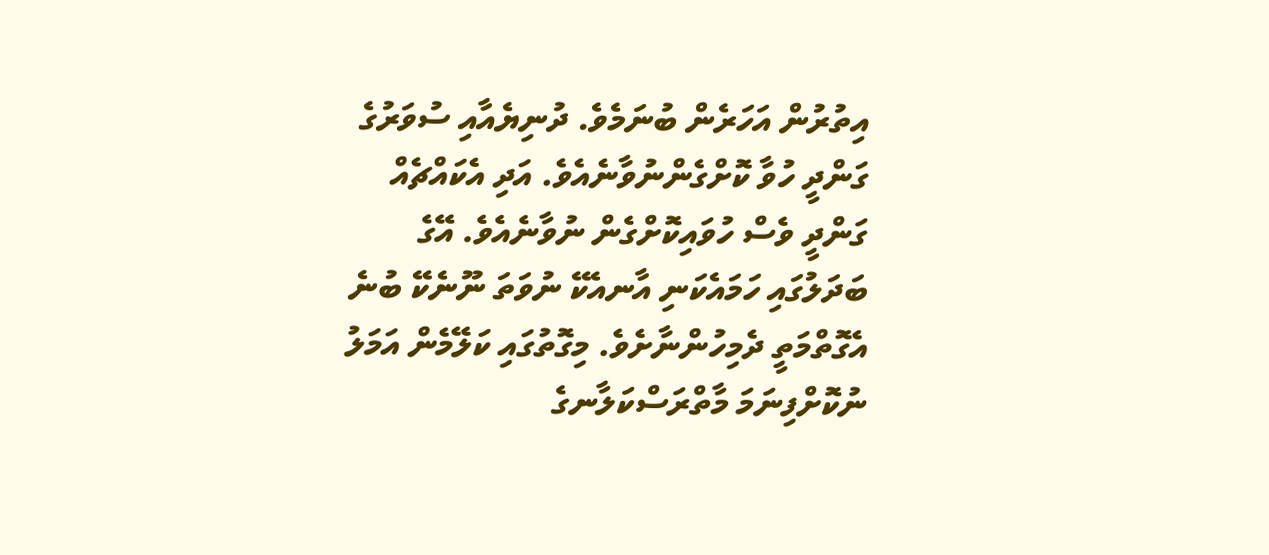އިތުރުން އަހަރެން ބުނަމެވެ. ދުނިޔެއާއި ސުވަރުގެ ގަންދީ ހުވާ ކޮށްގެންނުވާނެއެވެ. އަދި އެކައްޗެއް ގަންދީ ވެސް ހުވައިކޮށްގެން ނުވާނެއެވެ. އޭގެ ބަދަލުގައި ހަމައެކަނި އާނއެކޭ ނުވަތަ ނޫނެކޭ ބުނެ އެގޮތްމަތީ ދެމިހުންނާށެވެ. މިގޮތުގައި ކަލޭމެން އަމަލު ނުކޮށްފިނަމަ މާތްރަސްކަލާނގެ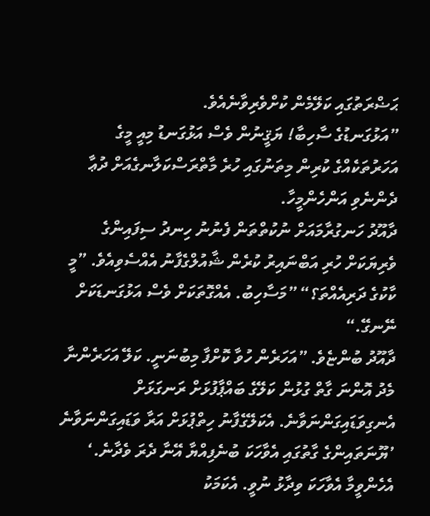ޙަޟްރަތުގައި ކަލޭމެން ކުށްވެރިވާނެއެވެ.
”އަޅުގަނޑުގެ ސާހިބާ! ޔަޤީނުން ވެސް އަޅުގަނޑު މިއީ މީގެ އަހަރުތަކެއްގެ ކުރިން މިތަނުގައި ހުރެ މާތްރަސްކަލާނގެއަށް ދުޢާ ދެންނެވި އަންހެންމީހާ.
ދާއޫދު ހަނގުރާމައަށް ނުކުތްތަން ފެނުނު ހިނދު ސިފައިންގެ ވެރިޔަކަށް ހުރި އަބްނައިރު ކުރެން ޝާއުލްގެފާނު އެއްސެވިއެވެ. ”މީ ކާކުގެ ދަރިއެއްތަ؟“ ”މަސާހިބު. އެއްގޮތަކަށް ވެސް އަޅުގަނޑަކަށް ނޭނގޭ.“
ދާއޫދު ބުންޏެވެ. ”އަހަރެން ހުވާ ކޮށްފާ މިބުނަނީ. ކަލޭ އަހަރެންނާ މެދު އޮންނަ ގާތް ގުޅުން ކަލޭގެ ބައްޕާފުޅަށް ރަނގަޅަށް އެނގިވަޑައިގަންނަވާނެ. އެކަލޭގެފާނު ހިތްޕުޅަށް އަރާ ވަޑައިގަންނަވާނެ ’ޔޫނަތައިންގެ ގާތުގައި އެވާހަކަ ބުނެފިއްޔާ އޭނާ ދެރަ ވެދާނެ.‘ އެހެންވީމާ އެވާހަކަ ވިދާޅު ނުވީ. އެކަމަކު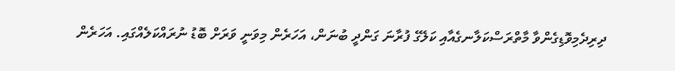ދިރިދެމިވޮޑިގެންވާ މާތްރަސްކަލާނގެއާއި ކަލޭގެ ފުރާނަ ގަންދީ ބުނަން، އަހަރެން މިވަނީ ވަރަށް ބޮޑު ނުރައްކަލެއްގައި. އަހަރެން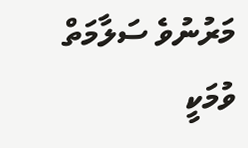މަރުނުވެ ސަލާމަތް ވުމަކީ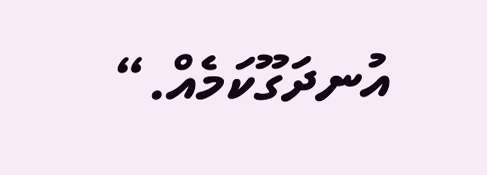އުނދަގޫކަމެއް.“